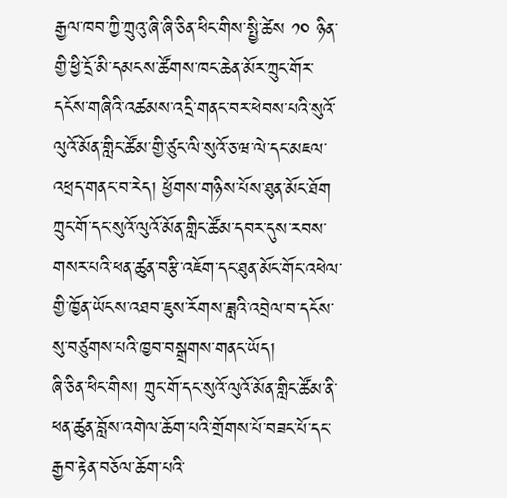རྒྱལ་ཁབ་ཀྱི་ཀྲུའུ་ཞི་ཞི་ཅིན་ཕིང་གིས་སྤྱི་ཚེས ༡༠ ཉིན་གྱི་ཕྱི་དྲོ་མི་དམངས་ཚོགས་ཁང་ཆེན་མོར་ཀྲུང་གོར་དངོས་གཞིའི་འཚམས་འདྲི་གནང་བར་ཕེབས་པའི་སུའོ་ལུའོ་མོན་གླིང་ཚོམ་གྱི་ཙུང་ལི་སུའོ་ཅ་ཝ་ལེ་དང་མཇལ་འཕྲད་གནང་བ་རེད། ཕྱོགས་གཉིས་པོས་ཐུན་མོང་ཐོག ཀྲུང་གོ་དང་སུའོ་ལུའོ་མོན་གླིང་ཚོམ་དབར་དུས་རབས་གསར་པའི་ཕན་ཚུན་བརྩི་འཇོག་དང་ཐུན་མོང་གོང་འཕེལ་གྱི་ཁྱོན་ཡོངས་འཐབ་ཇུས་རོགས་ཟླའི་འབྲེལ་བ་དངོས་སུ་བཙུགས་པའི་ཁྱབ་བསྒྲགས་གནང་ཡོད།
ཞི་ཅིན་ཕིང་གིས། ཀྲུང་གོ་དང་སུའོ་ལུའོ་མོན་གླིང་ཚོམ་ནི་ཕན་ཚུན་བློས་འགེལ་ཆོག་པའི་གྲོགས་པོ་བཟང་པོ་དང་རྒྱབ་རྟེན་བཅོལ་ཆོག་པའི་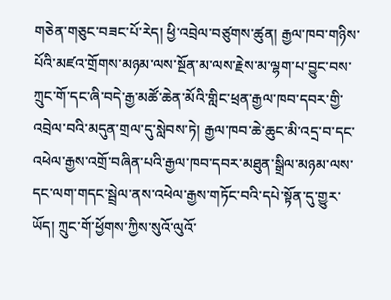གཅེན་གཅུང་བཟང་པོ་རེད། ཕྱི་འབྲེལ་བཙུགས་ཚུན། རྒྱལ་ཁབ་གཉིས་པོའི་མཛའ་གྲོགས་མཉམ་ལས་སྔོན་མ་ལས་རྗེས་མ་ལྷག་པ་བྱུང་བས་ཀྲུང་གོ་དང་ཞི་བདེ་རྒྱ་མཚོ་ཆེན་མོའི་གླིང་ཕྲན་རྒྱལ་ཁབ་དབར་གྱི་འབྲེལ་བའི་མདུན་གྲལ་དུ་སླེབས་ཏེ། རྒྱལ་ཁབ་ཆེ་ཆུང་མི་འདྲ་བ་དང་འཕེལ་རྒྱས་འགྲོ་བཞིན་པའི་རྒྱལ་ཁབ་དབར་མཐུན་སྒྲིལ་མཉམ་ལས་དང་ལག་གདང་སྦྲེལ་ནས་འཕེལ་རྒྱས་གཏོང་བའི་དཔེ་སྟོན་དུ་གྱུར་ཡོད། ཀྲུང་གོ་ཕྱོགས་ཀྱིས་སུའོ་ལུའོ་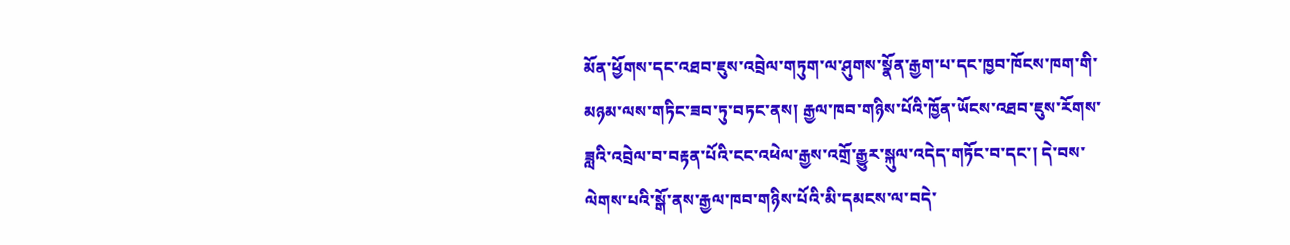མོན་ཕྱོགས་དང་འཐབ་ཇུས་འབྲེལ་གཏུག་ལ་ཤུགས་སྣོན་རྒྱག་པ་དང་ཁྱབ་ཁོངས་ཁག་གི་མཉམ་ལས་གཏིང་ཟབ་ཏུ་བཏང་ནས། རྒྱལ་ཁབ་གཉིས་པོའི་ཁྱོན་ཡོངས་འཐབ་ཇུས་རོགས་ཟླའི་འབྲེལ་བ་བརྟན་པོའི་ངང་འཕེལ་རྒྱས་འགྲོ་རྒྱུར་སྐུལ་འདེད་གཏོང་བ་དང་། དེ་བས་ལེགས་པའི་སྒོ་ནས་རྒྱལ་ཁབ་གཉིས་པོའི་མི་དམངས་ལ་བདེ་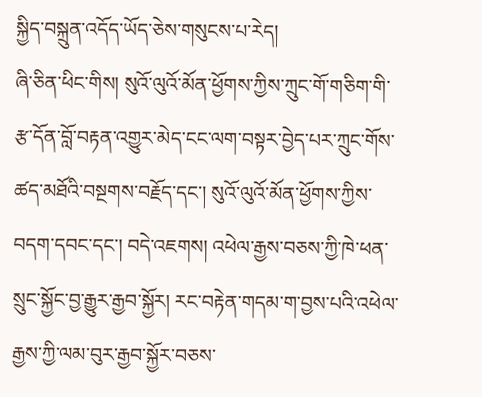སྐྱིད་བསྐྲུན་འདོད་ཡོད་ཅེས་གསུངས་པ་རེད།
ཞི་ཅིན་ཕིང་གིས། སུའོ་ལུའོ་མོན་ཕྱོགས་ཀྱིས་ཀྲུང་གོ་གཅིག་གི་རྩ་དོན་བློ་བརྟན་འགྱུར་མེད་ངང་ལག་བསྟར་བྱེད་པར་ཀྲུང་གོས་ཚད་མཐོའི་བསྔགས་བརྗོད་དང་། སུའོ་ལུའོ་མོན་ཕྱོགས་ཀྱིས་བདག་དབང་དང་། བདེ་འཇགས། འཕེལ་རྒྱས་བཅས་ཀྱི་ཁེ་ཕན་སྲུང་སྐྱོང་བྱ་རྒྱུར་རྒྱབ་སྐྱོར། རང་བརྟེན་གདམ་ག་བྱས་པའི་འཕེལ་རྒྱས་ཀྱི་ལམ་བུར་རྒྱབ་སྐྱོར་བཅས་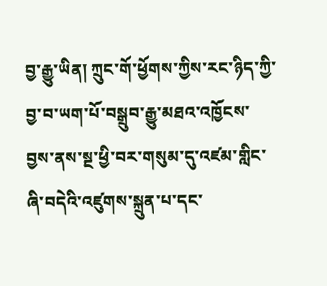བྱ་རྒྱུ་ཡིན། ཀྲུང་གོ་ཕྱོགས་ཀྱིས་རང་ཉིད་ཀྱི་བྱ་བ་ཡག་པོ་བསྒྲུབ་རྒྱུ་མཐའ་འཁྱོངས་བྱས་ནས་སྔ་ཕྱི་བར་གསུམ་དུ་འཛམ་གླིང་ཞི་བདེའི་འཛུགས་སྐྲུན་པ་དང་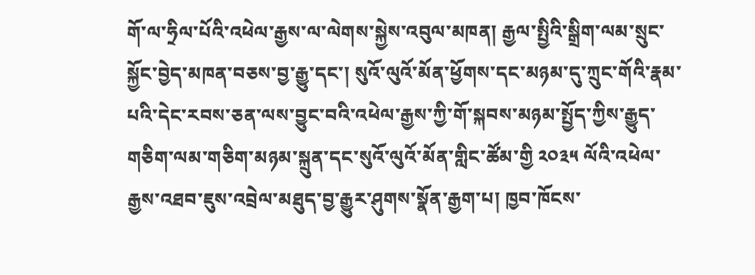གོ་ལ་ཧྲིལ་པོའི་འཕེལ་རྒྱས་ལ་ལེགས་སྐྱེས་འབུལ་མཁན། རྒྱལ་སྤྱིའི་སྒྲིག་ལམ་སྲུང་སྐྱོང་བྱེད་མཁན་བཅས་བྱ་རྒྱུ་དང་། སུའོ་ལུའོ་མོན་ཕྱོགས་དང་མཉམ་དུ་ཀྲུང་གོའི་རྣམ་པའི་དེང་རབས་ཅན་ལས་བྱུང་བའི་འཕེལ་རྒྱས་ཀྱི་གོ་སྐབས་མཉམ་སྤྱོད་ཀྱིས་རྒྱུད་གཅིག་ལམ་གཅིག་མཉམ་སྐྲུན་དང་སུའོ་ལུའོ་མོན་གླིང་ཚོམ་གྱི ༢༠༣༥ ལོའི་འཕེལ་རྒྱས་འཐབ་ཇུས་འབྲེལ་མཐུད་བྱ་རྒྱུར་ཤུགས་སྣོན་རྒྱག་པ། ཁྱབ་ཁོངས་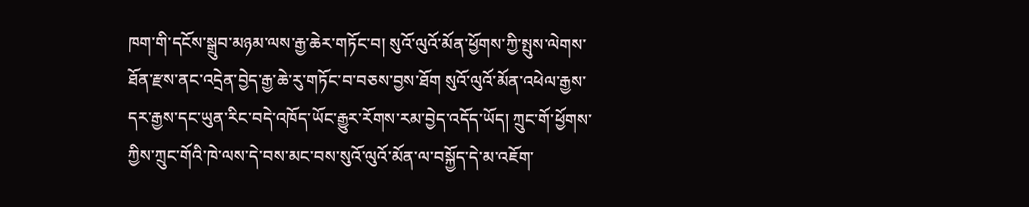ཁག་གི་དངོས་སྒྲུབ་མཉམ་ལས་རྒྱ་ཆེར་གཏོང་བ། སུའོ་ལུའོ་མོན་ཕྱོགས་ཀྱི་སྤུས་ལེགས་ཐོན་རྫས་ནང་འདྲེན་བྱེད་རྒྱ་ཆེ་རུ་གཏོང་བ་བཅས་བྱས་ཐོག སུའོ་ལུའོ་མོན་འཕེལ་རྒྱས་དར་རྒྱས་དང་ཡུན་རིང་བདེ་འཁོད་ཡོང་རྒྱུར་རོགས་རམ་བྱེད་འདོད་ཡོད། ཀྲུང་གོ་ཕྱོགས་ཀྱིས་ཀྲུང་གོའི་ཁེ་ལས་དེ་བས་མང་བས་སུའོ་ལུའོ་མོན་ལ་བསྐྱོད་དེ་མ་འཇོག་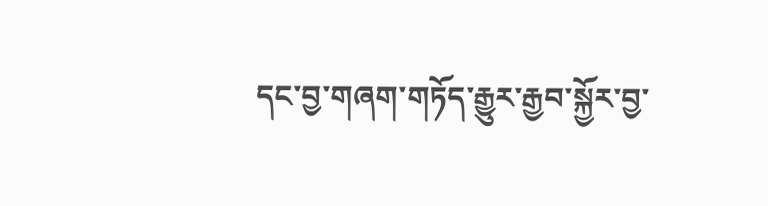དང་བྱ་གཞག་གཏོད་རྒྱུར་རྒྱབ་སྐྱོར་བྱ་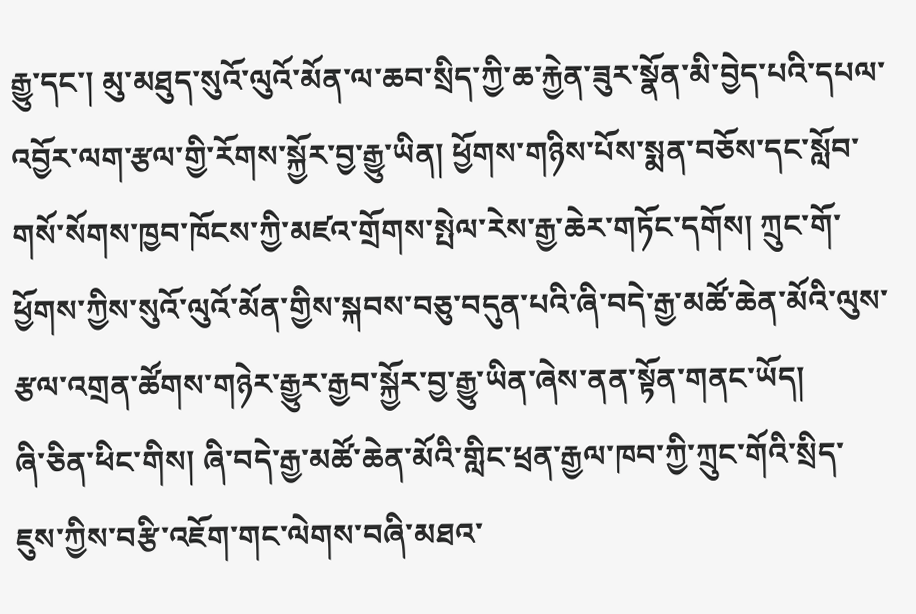རྒྱུ་དང་། མུ་མཐུད་སུའོ་ལུའོ་མོན་ལ་ཆབ་སྲིད་ཀྱི་ཆ་རྐྱེན་ཟུར་སྣོན་མི་བྱེད་པའི་དཔལ་འབྱོར་ལག་རྩལ་གྱི་རོགས་སྐྱོར་བྱ་རྒྱུ་ཡིན། ཕྱོགས་གཉིས་པོས་སྨན་བཅོས་དང་སློབ་གསོ་སོགས་ཁྱབ་ཁོངས་ཀྱི་མཛའ་གྲོགས་སྤེལ་རེས་རྒྱ་ཆེར་གཏོང་དགོས། ཀྲུང་གོ་ཕྱོགས་ཀྱིས་སུའོ་ལུའོ་མོན་གྱིས་སྐབས་བཅུ་བདུན་པའི་ཞི་བདེ་རྒྱ་མཚོ་ཆེན་མོའི་ལུས་རྩལ་འགྲན་ཚོགས་གཉེར་རྒྱུར་རྒྱབ་སྐྱོར་བྱ་རྒྱུ་ཡིན་ཞེས་ནན་སྟོན་གནང་ཡོད།
ཞི་ཅིན་ཕིང་གིས། ཞི་བདེ་རྒྱ་མཚོ་ཆེན་མོའི་གླིང་ཕྲན་རྒྱལ་ཁབ་ཀྱི་ཀྲུང་གོའི་སྲིད་ཇུས་ཀྱིས་བརྩི་འཇོག་གང་ལེགས་བཞི་མཐའ་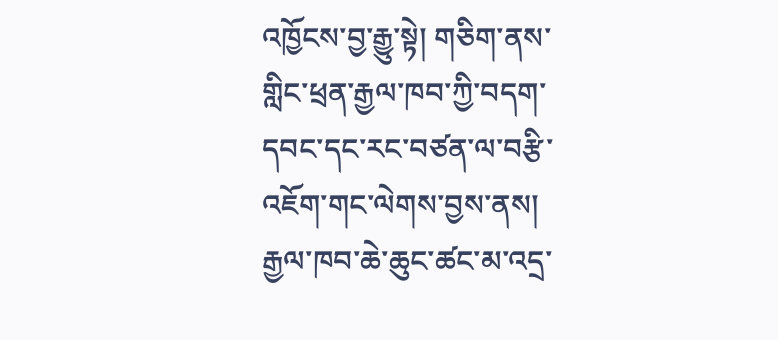འཁྱོངས་བྱ་རྒྱུ་སྟེ། གཅིག་ནས་གླིང་ཕྲན་རྒྱལ་ཁབ་ཀྱི་བདག་དབང་དང་རང་བཙན་ལ་བརྩི་འཇོག་གང་ལེགས་བྱས་ནས། རྒྱལ་ཁབ་ཆེ་ཆུང་ཚང་མ་འདྲ་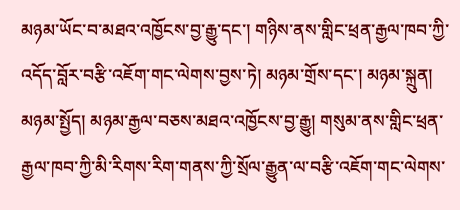མཉམ་ཡོང་བ་མཐའ་འཁྱོངས་བྱ་རྒྱུ་དང་། གཉིས་ནས་གླིང་ཕྲན་རྒྱལ་ཁབ་ཀྱི་འདོད་བློར་བརྩི་འཇོག་གང་ལེགས་བྱས་ཏེ། མཉམ་གྲོས་དང་། མཉམ་སྐྲུན། མཉམ་སྤྱོད། མཉམ་རྒྱལ་བཅས་མཐའ་འཁྱོངས་བྱ་རྒྱུ། གསུམ་ནས་གླིང་ཕྲན་རྒྱལ་ཁབ་ཀྱི་མི་རིགས་རིག་གནས་ཀྱི་སྲོལ་རྒྱུན་ལ་བརྩི་འཇོག་གང་ལེགས་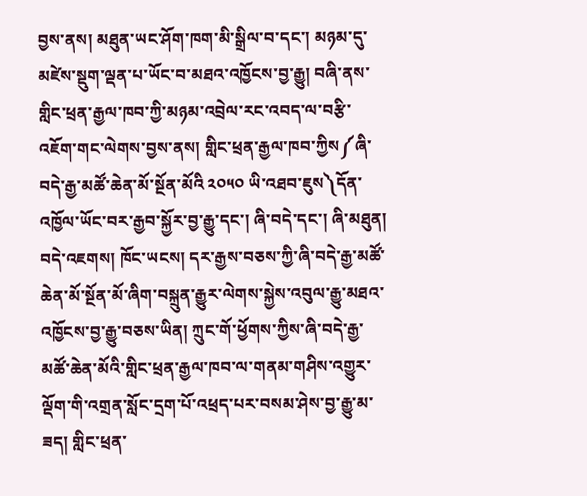བྱས་ནས། མཐུན་ཡང་ཤོག་ཁག་མི་སྒྲིལ་བ་དང་། མཉམ་དུ་མཛེས་སྡུག་ལྡན་པ་ཡོང་བ་མཐའ་འཁྱོངས་བྱ་རྒྱུ། བཞི་ནས་གླིང་ཕྲན་རྒྱལ་ཁབ་ཀྱི་མཉམ་འབྲེལ་རང་འབད་ལ་བརྩི་འཇོག་གང་ལེགས་བྱས་ནས། གླིང་ཕྲན་རྒྱལ་ཁབ་ཀྱིས༼ཞི་བདེ་རྒྱ་མཚོ་ཆེན་མོ་སྔོན་མོའི ༢༠༥༠ ཡི་འཐབ་ཇུས༽དོན་འཁྱོལ་ཡོང་བར་རྒྱབ་སྐྱོར་བྱ་རྒྱུ་དང་། ཞི་བདེ་དང་། ཞི་མཐུན། བདེ་འཇགས། ཁོང་ཡངས། དར་རྒྱས་བཅས་ཀྱི་ཞི་བདེ་རྒྱ་མཚོ་ཆེན་མོ་སྔོན་མོ་ཞིག་བསྐྲུན་རྒྱུར་ལེགས་སྐྱེས་འབུལ་རྒྱུ་མཐའ་འཁྱོངས་བྱ་རྒྱུ་བཅས་ཡིན། ཀྲུང་གོ་ཕྱོགས་ཀྱིས་ཞི་བདེ་རྒྱ་མཚོ་ཆེན་མོའི་གླིང་ཕྲན་རྒྱལ་ཁབ་ལ་གནམ་གཤིས་འགྱུར་ལྡོག་གི་འགྲན་སློང་དྲག་པོ་འཕྲད་པར་བསམ་ཤེས་བྱ་རྒྱུ་མ་ཟད། གླིང་ཕྲན་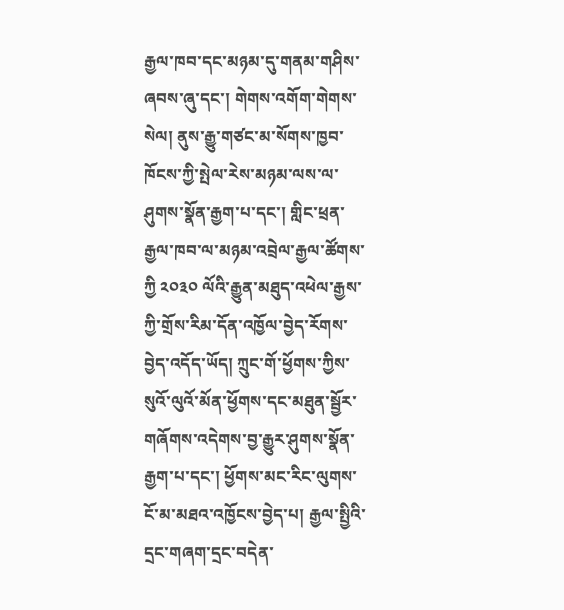རྒྱལ་ཁབ་དང་མཉམ་དུ་གནམ་གཤིས་ཞབས་ཞུ་དང་། གེགས་འགོག་གེགས་སེལ། ནུས་རྒྱུ་གཙང་མ་སོགས་ཁྱབ་ཁོངས་ཀྱི་སྤེལ་རེས་མཉམ་ལས་ལ་ཤུགས་སྣོན་རྒྱག་པ་དང་། གླིང་ཕྲན་རྒྱལ་ཁབ་ལ་མཉམ་འབྲེལ་རྒྱལ་ཚོགས་ཀྱི ༢༠༣༠ ལོའི་རྒྱུན་མཐུད་འཕེལ་རྒྱས་ཀྱི་གྲོས་རིམ་དོན་འཁྱོལ་བྱེད་རོགས་བྱེད་འདོད་ཡོད། ཀྲུང་གོ་ཕྱོགས་ཀྱིས་སུའོ་ལུའོ་མོན་ཕྱོགས་དང་མཐུན་སྦྱོར་གཞོགས་འདེགས་བྱ་རྒྱུར་ཤུགས་སྣོན་རྒྱག་པ་དང་། ཕྱོགས་མང་རིང་ལུགས་ངོ་མ་མཐའ་འཁྱོངས་བྱེད་པ། རྒྱལ་སྤྱིའི་དྲང་གཞག་དྲང་བདེན་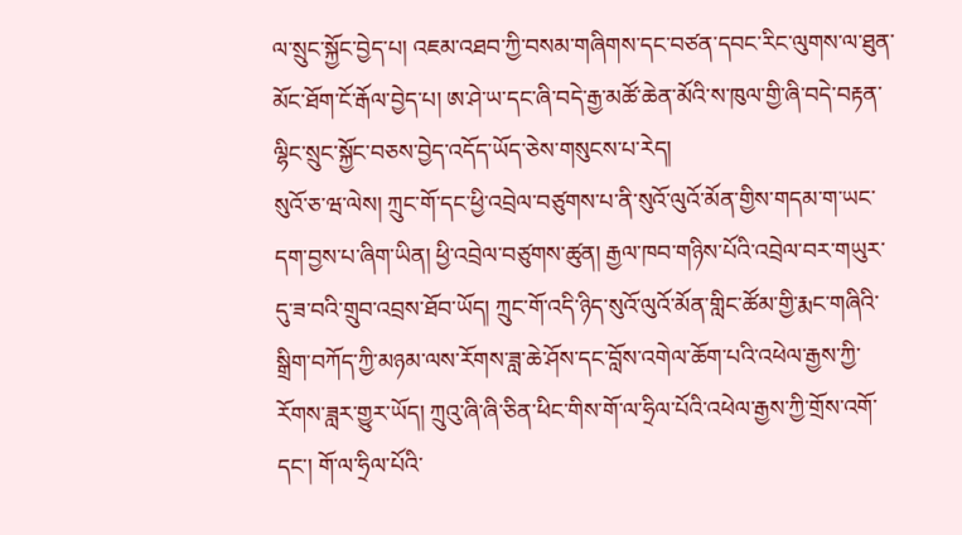ལ་སྲུང་སྐྱོང་བྱེད་པ། འཇམ་འཐབ་ཀྱི་བསམ་གཞིགས་དང་བཙན་དབང་རིང་ལུགས་ལ་ཐུན་མོང་ཐོག་ངོ་རྒོལ་བྱེད་པ། ཨ་ཤེ་ཡ་དང་ཞི་བདེ་རྒྱ་མཚོ་ཆེན་མོའི་ས་ཁུལ་གྱི་ཞི་བདེ་བརྟན་ལྷིང་སྲུང་སྐྱོང་བཅས་བྱེད་འདོད་ཡོད་ཅེས་གསུངས་པ་རེད།
སུའོ་ཅ་ཝ་ལེས། ཀྲུང་གོ་དང་ཕྱི་འབྲེལ་བཙུགས་པ་ནི་སུའོ་ལུའོ་མོན་གྱིས་གདམ་ག་ཡང་དག་བྱས་པ་ཞིག་ཡིན། ཕྱི་འབྲེལ་བཙུགས་ཚུན། རྒྱལ་ཁབ་གཉིས་པོའི་འབྲེལ་བར་གཡུར་དུ་ཟ་བའི་གྲུབ་འབྲས་ཐོབ་ཡོད། ཀྲུང་གོ་འདི་ཉིད་སུའོ་ལུའོ་མོན་གླིང་ཚོམ་གྱི་རྨང་གཞིའི་སྒྲིག་བཀོད་ཀྱི་མཉམ་ལས་རོགས་ཟླ་ཆེ་ཤོས་དང་བློས་འགེལ་ཆོག་པའི་འཕེལ་རྒྱས་ཀྱི་རོགས་ཟླར་གྱུར་ཡོད། ཀྲུའུ་ཞི་ཞི་ཅིན་ཕིང་གིས་གོ་ལ་ཧྲིལ་པོའི་འཕེལ་རྒྱས་ཀྱི་གྲོས་འགོ་དང་། གོ་ལ་ཧྲིལ་པོའི་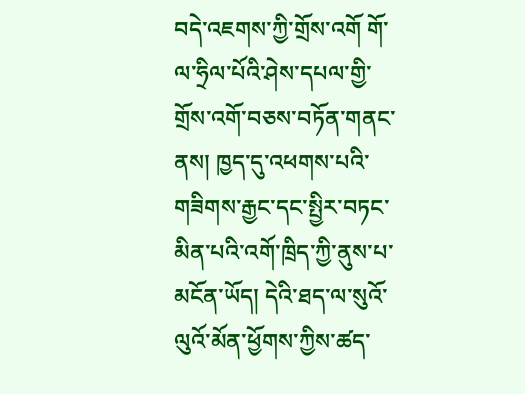བདེ་འཇགས་ཀྱི་གྲོས་འགོ གོ་ལ་ཧྲིལ་པོའི་ཤེས་དཔལ་གྱི་གྲོས་འགོ་བཅས་བཏོན་གནང་ནས། ཁྱད་དུ་འཕགས་པའི་གཟིགས་རྒྱང་དང་སྤྱིར་བཏང་མིན་པའི་འགོ་ཁྲིད་ཀྱི་ནུས་པ་མངོན་ཡོད། དེའི་ཐད་ལ་སུའོ་ལུའོ་མོན་ཕྱོགས་ཀྱིས་ཚད་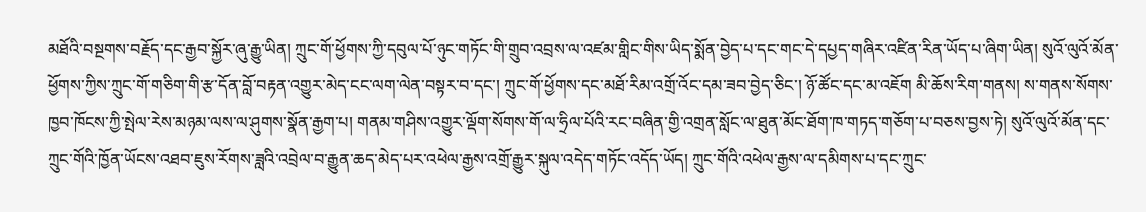མཐོའི་བསྔགས་བརྗོད་དང་རྒྱབ་སྐྱོར་ཞུ་རྒྱུ་ཡིན། ཀྲུང་གོ་ཕྱོགས་ཀྱི་དབུལ་པོ་ཉུང་གཏོང་གི་གྲུབ་འབྲས་ལ་འཛམ་གླིང་གིས་ཡིད་སྨོན་བྱེད་པ་དང་གང་དེ་དཔྱད་གཞིར་འཛིན་རིན་ཡོད་པ་ཞིག་ཡིན། སུའོ་ལུའོ་མོན་ཕྱོགས་ཀྱིས་ཀྲུང་གོ་གཅིག་གི་རྩ་དོན་བློ་བརྟན་འགྱུར་མེད་ངང་ལག་ལེན་བསྟར་བ་དང་། ཀྲུང་གོ་ཕྱོགས་དང་མཐོ་རིམ་འགྲོ་འོང་དམ་ཟབ་བྱེད་ཅིང་། ཉོ་ཚོང་དང་མ་འཇོག མི་ཆོས་རིག་གནས། ས་གནས་སོགས་ཁྱབ་ཁོངས་ཀྱི་སྤེལ་རེས་མཉམ་ལས་ལ་ཤུགས་སྣོན་རྒྱག་པ། གནམ་གཤིས་འགྱུར་ལྡོག་སོགས་གོ་ལ་ཧྲིལ་པོའི་རང་བཞིན་གྱི་འགྲན་སློང་ལ་ཐུན་མོང་ཐོག་ཁ་གཏད་གཅོག་པ་བཅས་བྱས་ཏེ། སུའོ་ལུའོ་མོན་དང་ཀྲུང་གོའི་ཁྱོན་ཡོངས་འཐབ་ཇུས་རོགས་ཟླའི་འབྲེལ་བ་རྒྱུན་ཆད་མེད་པར་འཕེལ་རྒྱས་འགྲོ་རྒྱུར་སྐུལ་འདེད་གཏོང་འདོད་ཡོད། ཀྲུང་གོའི་འཕེལ་རྒྱས་ལ་དམིགས་པ་དང་ཀྲུང་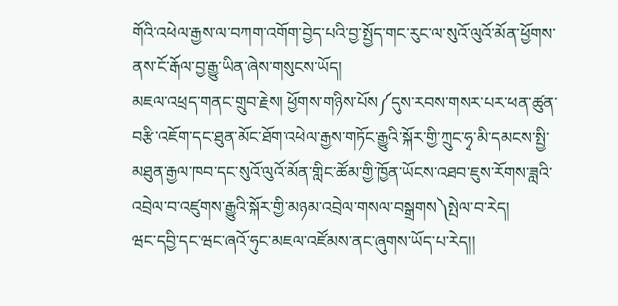གོའི་འཕེལ་རྒྱས་ལ་བཀག་འགོག་བྱེད་པའི་བྱ་སྤྱོད་གང་རུང་ལ་སུའོ་ལུའོ་མོན་ཕྱོགས་ནས་ངོ་རྒོལ་བྱ་རྒྱུ་ཡིན་ཞེས་གསུངས་ཡོད།
མཇལ་འཕྲད་གནང་གྲུབ་རྗེས། ཕྱོགས་གཉིས་པོས༼དུས་རབས་གསར་པར་ཕན་ཚུན་བརྩི་འཇོག་དང་ཐུན་མོང་ཐོག་འཕེལ་རྒྱས་གཏོང་རྒྱུའི་སྐོར་གྱི་ཀྲུང་ཧྭ་མི་དམངས་སྤྱི་མཐུན་རྒྱལ་ཁབ་དང་སུའོ་ལུའོ་མོན་གླིང་ཚོམ་གྱི་ཁྱོན་ཡོངས་འཐབ་ཇུས་རོགས་ཟླའི་འབྲེལ་བ་འཛུགས་རྒྱུའི་སྐོར་གྱི་མཉམ་འབྲེལ་གསལ་བསྒྲགས༽སྤེལ་བ་རེད།
ཝང་དབྱི་དང་ཝང་ཞའོ་ཧུང་མཇལ་འཛོམས་ནང་ཞུགས་ཡོད་པ་རེད།།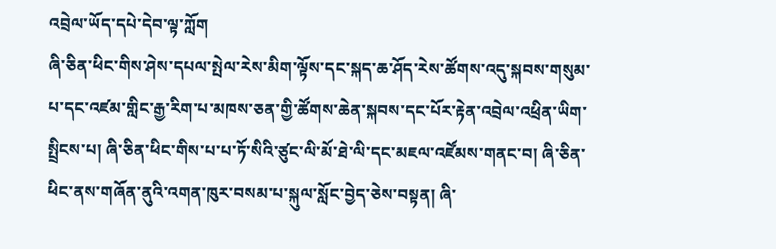འབྲེལ་ཡོད་དཔེ་དེབ་ལྟ་ཀློག
ཞི་ཅིན་ཕིང་གིས་ཤེས་དཔལ་སྤེལ་རེས་མིག་ལྟོས་དང་སྐད་ཆ་ཤོད་རེས་ཚོགས་འདུ་སྐབས་གསུམ་པ་དང་འཛམ་གླིང་རྒྱ་རིག་པ་མཁས་ཅན་གྱི་ཚོགས་ཆེན་སྐབས་དང་པོར་རྟེན་འབྲེལ་འཕྲིན་ཡིག་སྤྲིངས་པ། ཞི་ཅིན་ཕིང་གིས་པ་པ་ཏོ་སིའི་ཙུང་ལི་མོ་ཐེ་ལི་དང་མཇལ་འཛོམས་གནང་བ། ཞི་ཅིན་ཕིང་ནས་གཞོན་ནུའི་འགན་ཁུར་བསམ་པ་སྐུལ་སློང་བྱེད་ཅེས་བསྟན། ཞི་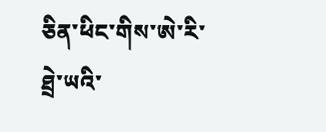ཅིན་ཕིང་གིས་ཨེ་རི་ཐྲེ་ཡའི་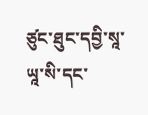ཙུང་ཐུང་དབྱི་སཱ་ཡཱ་སི་དང་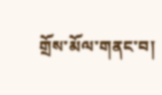གྲོས་མོལ་གནང་བ།